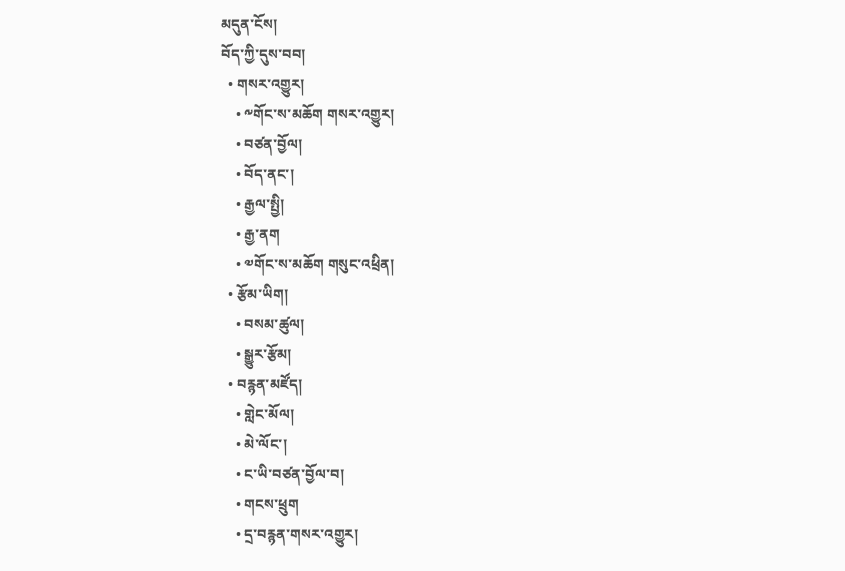མདུན་ངོས།
བོད་ཀྱི་དུས་བབ།
  • གསར་འགྱུར།
    • ༸གོང་ས་མཆོག གསར་འགྱུར།
    • བཙན་བྱོལ།
    • བོད་ནང་།
    • རྒྱལ་སྤྱི།
    • རྒྱ་ནག
    • ༧གོང་ས་མཆོག གསུང་འཕྲིན།
  • རྩོམ་ཡིག།
    • བསམ་ཚུལ།
    • སྒྱུར་རྩོམ།
  • བརྙན་མཛོད།
    • གླེང་མོལ།
    • མེ་ལོང་།
    • ང་ཡི་བཙན་བྱོལ་བ།
    • གངས་ཕྲུག
    • དྲ་བརྙན་གསར་འགྱུར།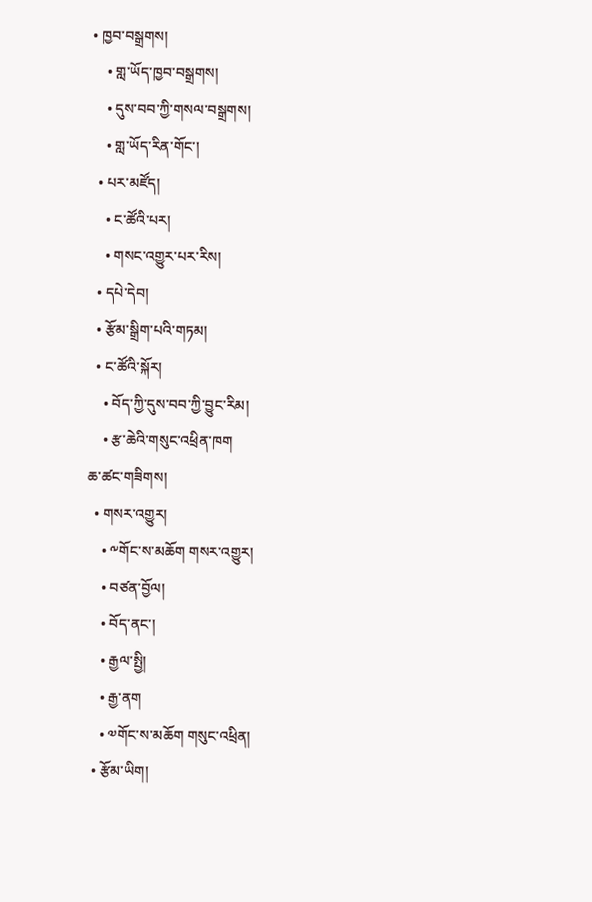• ཁྱབ་བསྒྲགས།
    • གླ་ཡོད་ཁྱབ་བསྒྲགས།
    • དུས་བབ་ཀྱི་གསལ་བསྒྲགས།
    • གླ་ཡོད་རིན་གོང་།
  • པར་མཛོད།
    • ང་ཚོའི་པར།
    • གསང་འགྱུར་པར་རིས།
  • དཔེ་དེབ།
  • རྩོམ་སྒྲིག་པའི་གཏམ།
  • ང་ཚོའི་སྐོར།
    • བོད་ཀྱི་དུས་བབ་ཀྱི་བྱུང་རིམ།
    • རྩ་ཆེའི་གསུང་འཕྲིན་ཁག
ཆ་ཚང་གཟིགས།
  • གསར་འགྱུར།
    • ༸གོང་ས་མཆོག གསར་འགྱུར།
    • བཙན་བྱོལ།
    • བོད་ནང་།
    • རྒྱལ་སྤྱི།
    • རྒྱ་ནག
    • ༧གོང་ས་མཆོག གསུང་འཕྲིན།
  • རྩོམ་ཡིག།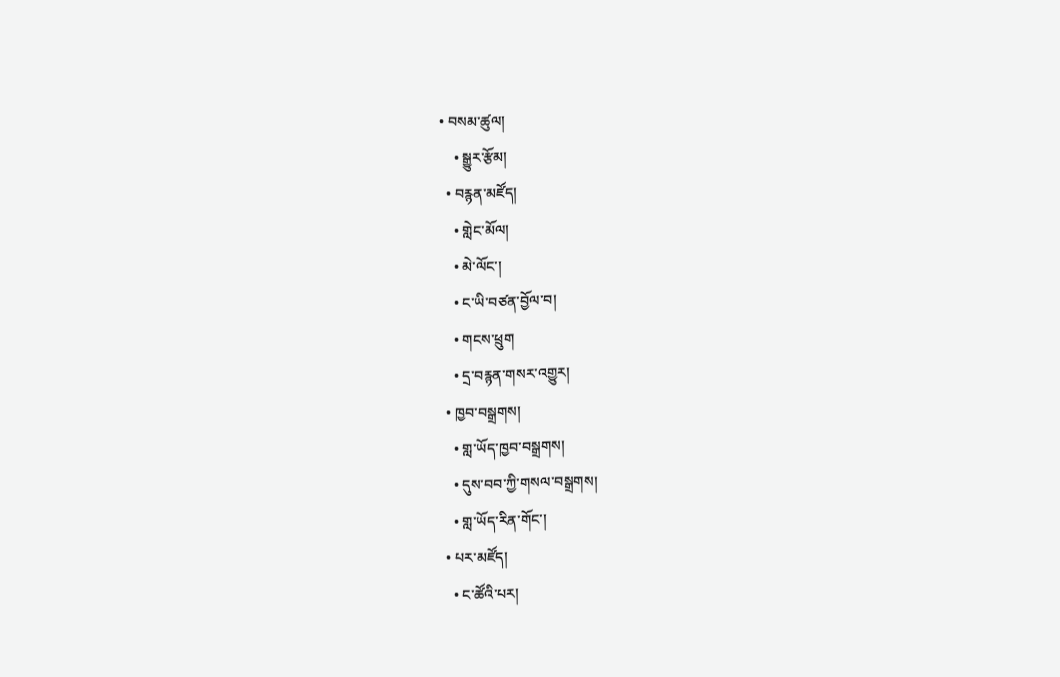• བསམ་ཚུལ།
    • སྒྱུར་རྩོམ།
  • བརྙན་མཛོད།
    • གླེང་མོལ།
    • མེ་ལོང་།
    • ང་ཡི་བཙན་བྱོལ་བ།
    • གངས་ཕྲུག
    • དྲ་བརྙན་གསར་འགྱུར།
  • ཁྱབ་བསྒྲགས།
    • གླ་ཡོད་ཁྱབ་བསྒྲགས།
    • དུས་བབ་ཀྱི་གསལ་བསྒྲགས།
    • གླ་ཡོད་རིན་གོང་།
  • པར་མཛོད།
    • ང་ཚོའི་པར།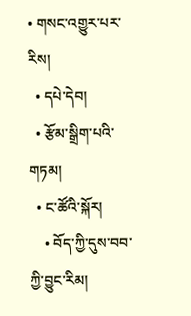• གསང་འགྱུར་པར་རིས།
  • དཔེ་དེབ།
  • རྩོམ་སྒྲིག་པའི་གཏམ།
  • ང་ཚོའི་སྐོར།
    • བོད་ཀྱི་དུས་བབ་ཀྱི་བྱུང་རིམ།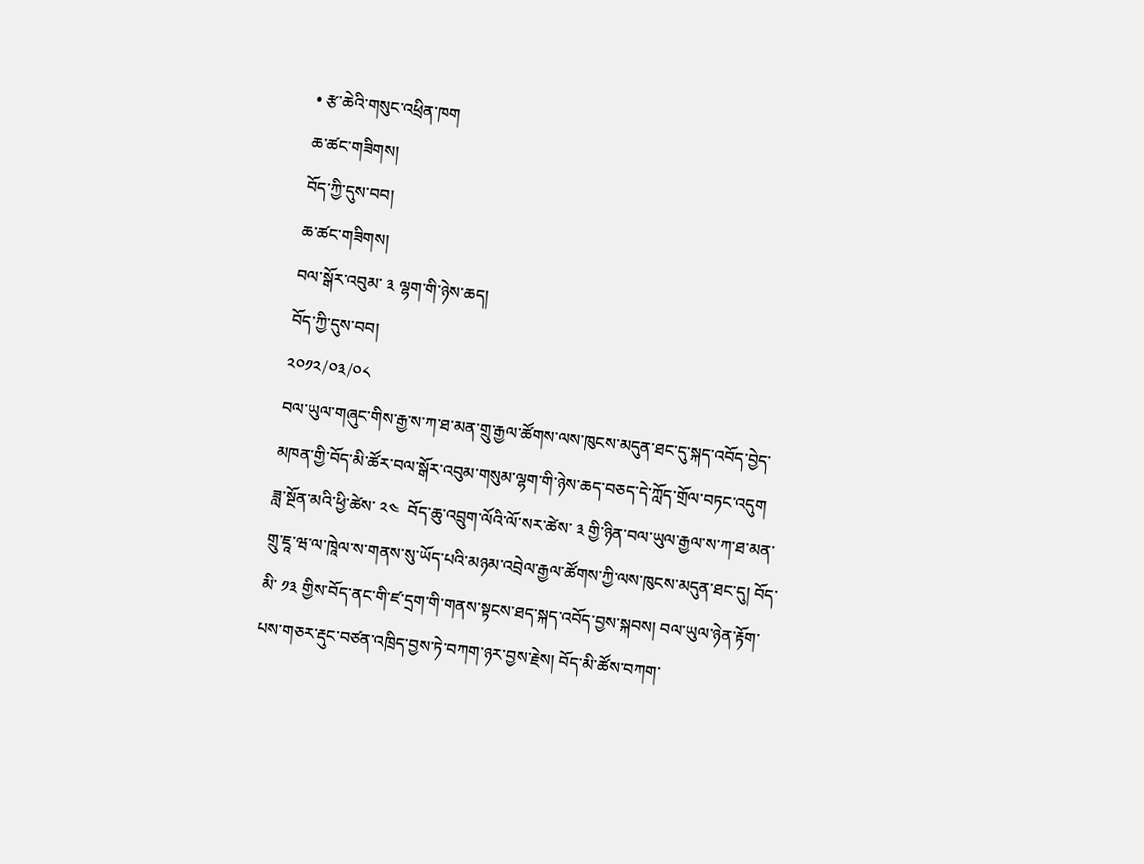• རྩ་ཆེའི་གསུང་འཕྲིན་ཁག
ཆ་ཚང་གཟིགས།
བོད་ཀྱི་དུས་བབ།
ཆ་ཚང་གཟིགས།
བལ་སྒོར་འབུམ་ ༣ ལྷག་གི་ཉེས་ཆད།
བོད་ཀྱི་དུས་བབ།
༢༠༡༢/༠༣/༠༨
བལ་ཡུལ་གཞུང་གིས་རྒྱ་ས་ཀ་ཐ་མན་གྲུ་རྒྱལ་ཚོགས་ལས་ཁུངས་མདུན་ཐང་དུ་སྐད་འབོད་བྱེད་མཁན་གྱི་བོད་མི་ཚོར་བལ་སྒོར་འབུམ་གསུམ་ལྷག་གི་ཉེས་ཆད་བཅད་དེ་ཀློད་གྲོལ་བཏང་འདུག
ཟླ་སྔོན་མའི་ཕྱི་ཚེས་ ༢༤  བོད་ཆུ་འབྲུག་ལོའི་ལོ་སར་ཚེས་ ༣ གྱི་ཉིན་བལ་ཡུལ་རྒྱལ་ས་ཀ་ཐ་མན་གྲུ་ཇཱ་ཝ་ལ་ཁཱེལ་ས་གནས་སུ་ཡོད་པའི་མཉམ་འབྲེལ་རྒྱལ་ཚོགས་ཀྱི་ལས་ཁུངས་མདུན་ཐང་དུ། བོད་མི་ ༡༣ གྱིས་བོད་ནང་གི་ཛ་དྲག་གི་གནས་སྟངས་ཐད་སྐད་འབོད་བྱས་སྐབས། བལ་ཡུལ་ཉེན་རྟོག་པས་གཅར་རྡུང་བཙན་འཁྲིད་བྱས་ཏེ་བཀག་ཉར་བྱས་རྗེས། བོད་མི་ཚོས་བཀག་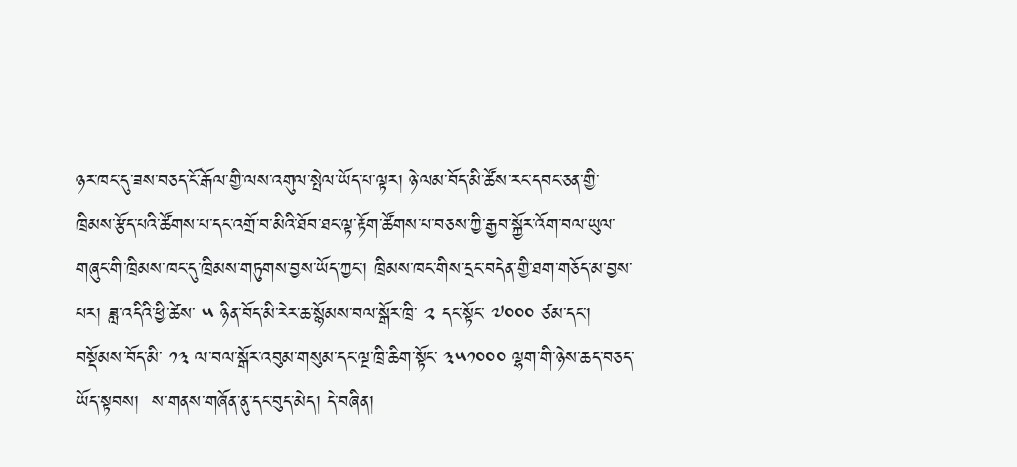ཉར་ཁང་དུ་ཟས་བཅད་ངོ་རྒོལ་གྱི་ལས་འགུལ་སྤེལ་ཡོད་པ་ལྟར། ཉེ་ལམ་བོད་མི་ཚོས་རང་དབང་ཅན་གྱི་ཁྲིམས་རྩོད་པའི་ཚོགས་པ་དང་འགྲོ་བ་མིའི་ཐོབ་ཐང་ལྟ་རྟོག་ཚོགས་པ་བཅས་ཀྱི་རྒྱབ་སྐྱོར་འོག་བལ་ཡུལ་གཞུང་གི་ཁྲིམས་ཁང་དུ་ཁྲིམས་གཏུགས་བྱས་ཡོད་ཀྱང་། ཁྲིམས་ཁང་གིས་དྲང་བདེན་གྱི་ཐག་གཅོད་མ་བྱས་པར། ཟླ་འདིའི་ཕྱི་ཚེས་ ༥ ཉིན་བོད་མི་རེར་ཆ་སྙོམས་བལ་སྒོར་ཁྲི་ ༢ དང་སྟོང་ ༧༠༠༠ ཙམ་དང་། བསྡོམས་བོད་མི་ ༡༣ ལ་བལ་སྒོར་འབུམ་གསུམ་དང་ལྔ་ཁྲི་ཆིག་སྟོང་ ༣༥༡༠༠༠ ལྷག་གི་ཉེས་ཆད་བཅད་ཡོད་སྟབས།  ས་གནས་གཞོན་ནུ་དང་བུད་མེད། དེ་བཞིན།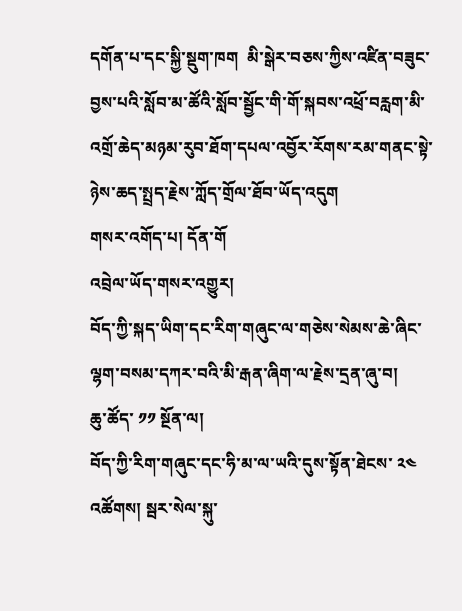དགོན་པ་དང་སྐྱི་སྡུག་ཁག  མི་སྒེར་བཅས་ཀྱིས་འཛིན་བཟུང་བྱས་པའི་སློབ་མ་ཚོའི་སློབ་སྦྱོང་གི་གོ་སྐབས་འཕྲོ་བརླག་མི་འགྲོ་ཆེད་མཉམ་རུབ་ཐོག་དཔལ་འབྱོར་རོགས་རམ་གནང་སྟེ་ཉེས་ཆད་སྤྲད་རྗེས་ཀློད་གྲོལ་ཐོབ་ཡོད་འདུག
གསར་འགོད་པ། དོན་གོ
འབྲེལ་ཡོད་གསར་འགྱུར།
བོད་ཀྱི་སྐད་ཡིག་དང་རིག་གཞུང་ལ་གཅེས་སེམས་ཆེ་ཞིང་ལྷག་བསམ་དཀར་བའི་མི་རྒན་ཞིག་ལ་རྗེས་དྲན་ཞུ་བ།
ཆུ་ཚོད་ ༡༡ སྔོན་ལ།
བོད་ཀྱི་རིག་གཞུང་དང་ཧི་མ་ལ་ཡའི་དུས་སྟོན་ཐེངས་ ༢༤ འཚོགས། སྦར་སེལ་སྐུ་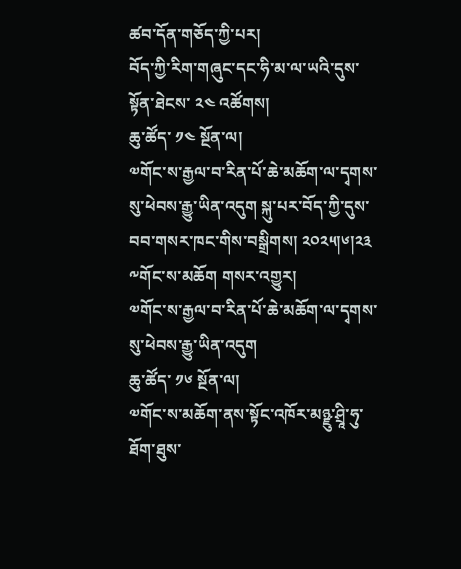ཚབ་དོན་གཅོད་ཀྱི་པར།
བོད་ཀྱི་རིག་གཞུང་དང་ཧི་མ་ལ་ཡའི་དུས་སྟོན་ཐེངས་ ༢༤ འཚོགས།
ཆུ་ཚོད་ ༡༤ སྔོན་ལ།
༧གོང་ས་རྒྱལ་བ་རིན་པོ་ཆེ་མཆོག་ལ་དྭགས་སུ་ཕེབས་རྒྱུ་ཡིན་འདུག སྐུ་པར་བོད་ཀྱི་དུས་བབ་གསར་ཁང་གིས་བསྒྲིགས། ༢༠༢༥།༦།༢༣
༸གོང་ས་མཆོག གསར་འགྱུར།
༧གོང་ས་རྒྱལ་བ་རིན་པོ་ཆེ་མཆོག་ལ་དྭགས་སུ་ཕེབས་རྒྱུ་ཡིན་འདུག
ཆུ་ཚོད་ ༡༦ སྔོན་ལ།
༧གོང་ས་མཆོག་ནས་སྟོང་འཁོར་མཉྫུ་ཤྲཱི་ཧུ་ཐོག་ཐུས་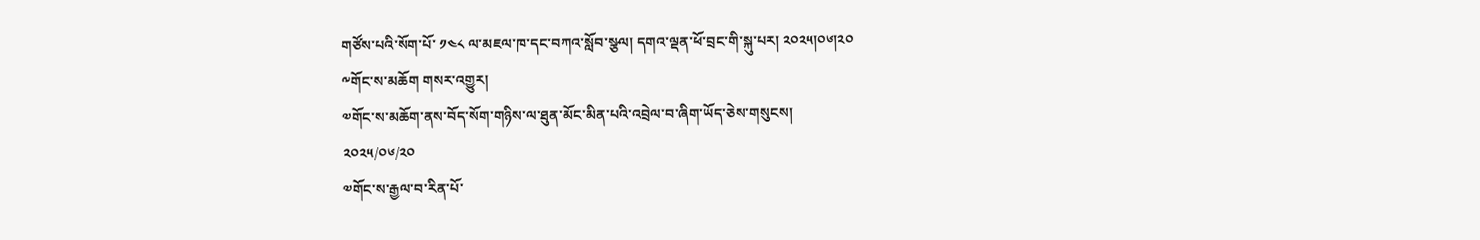གཙོས་པའི་སོག་པོ་ ༡༤༨ ལ་མཇལ་ཁ་དང་བཀའ་སློབ་སྩལ། དགའ་ལྡན་ཕོ་བྲང་གི་སྐུ་པར། ༢༠༢༥།༠༦།༢༠
༸གོང་ས་མཆོག གསར་འགྱུར།
༧གོང་ས་མཆོག་ནས་བོད་སོག་གཉིས་ལ་ཐུན་མོང་མིན་པའི་འབྲེལ་བ་ཞིག་ཡོད་ཅེས་གསུངས།
༢༠༢༥/༠༦/༢༠
༧གོང་ས་རྒྱལ་བ་རིན་པོ་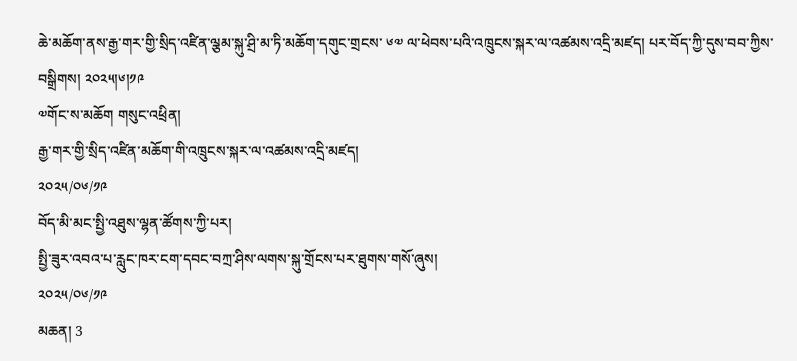ཆེ་མཆོག་ནས་རྒྱ་གར་གྱི་སྲིད་འཛིན་ལྕམ་སྐུ་ཤྲི་མ་ཏི་མཆོག་དགུང་གྲངས་ ༦༧ ལ་ཕེབས་པའི་འཁྲུངས་སྐར་ལ་འཚམས་འདྲི་མཛད། པར་བོད་ཀྱི་དུས་བབ་ཀྱིས་བསྒྲིགས། ༢༠༢༥།༦།༡༩
༧གོང་ས་མཆོག གསུང་འཕྲིན།
རྒྱ་གར་གྱི་སྲིད་འཛིན་མཆོག་གི་འཁྲུངས་སྐར་ལ་འཚམས་འདྲི་མཛད།
༢༠༢༥/༠༦/༡༩
བོད་མི་མང་སྤྱི་འཐུས་ལྷན་ཚོགས་ཀྱི་པར།
སྤྱི་ཟུར་འབའ་པ་རླུང་ཁར་ངག་དབང་བཀྲ་ཤིས་ལགས་སྐུ་གྲོངས་པར་ཐུགས་གསོ་ཞུས།
༢༠༢༥/༠༦/༡༩
མཆན། 3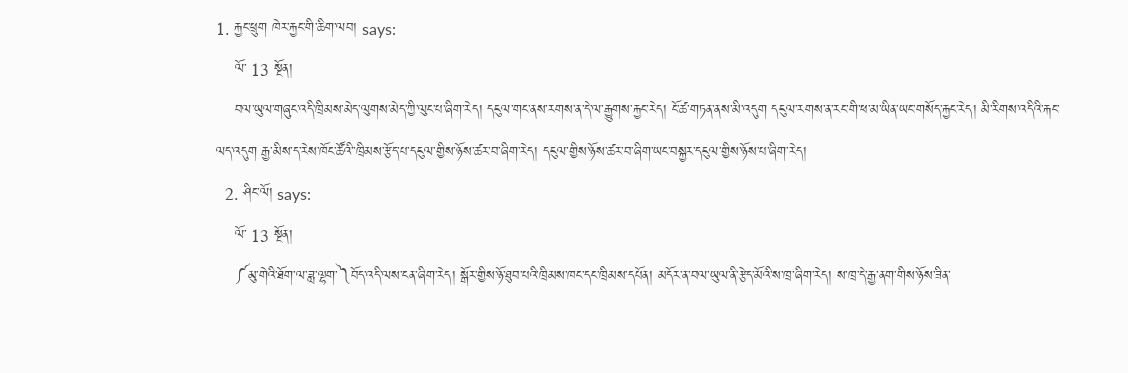1. རྐྱང་ཕྲུག ཁེར་རྐྱང་གི་ཆིག་ལབ། says:
    ལོ་ 13 སྔོན།
    བལ་ཡུལ་གཞུང་འདི་ཁྲིམས་མེད་ལུགས་མེད་ཀྱི་ལུང་པ་ཞིག་རེད། དངུལ་གང་ནས་རགས་ན་དེ་ལ་རྒྱུགས་རྐྱང་རེད། ངོ་ཚ་གཏན་ནས་མི་འདུག དངུལ་རགས་ན་རང་གི་ཕ་མ་ཡིན་ཡང་གསོད་རྐྱང་རེད། མི་རིགས་འདིའི་རྐང་ལད་འདུག རྒྱ་མིས་ད་རེས་ཁོང་ཚོའི་་ཁྲིམས་རྩོད་པ་དངུལ་གྱིས་ཉོས་ཚར་བ་ཞིག་རེད། དངུལ་གྱིས་ཉོས་ཚར་བ་ཞིག་ཡང་བསྐྱར་དངུལ་གྱིས་ཉོས་པ་ཞིག་རེད།
  2. ཤིང་ལོ། says:
    ལོ་ 13 སྔོན།
    ༼མུ་གེའི་ཐོག་ལ་ཟླ་ལྷག་༽བོད་འདི་ལས་ངན་ཞིག་རེད། སྒོར་གྱིས་ཉོ་ཐུབ་པའི་ཁྲིམས་ཁང་དང་ཁྲིམས་དཔོན། མདོར་ན་བལ་ཡུལ་ནི་རྩེད་མོའི་ས་ཁྲ་ཞིག་རེད། ས་ཁྲ་དེ་རྒྱ་ནག་གིས་ཉོས་ཟིན་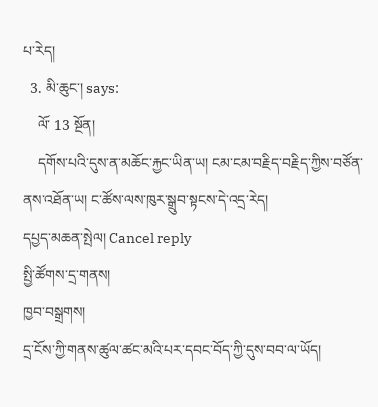པ་རེད།
  3. མི་ཆུང་། says:
    ལོ་ 13 སྔོན།
    དགོས་པའི་དུས་ན་མཆོང་རྐྱང་ཡིན་ཡ། ངམ་ངམ་བརྗིད་བརྗིད་ཀྱིས་བཙོན་ནས་འཐོན་ཡ། ང་ཚོས་ལས་ཁུར་སྒྲུབ་སྟངས་དེ་འདྲ་རེད།
དཔྱད་མཆན་སྤེལ། Cancel reply
སྤྱི་ཚོགས་དྲ་གནས།
ཁྱབ་བསྒྲགས།
དྲ་ངོས་ཀྱི་གནས་ཚུལ་ཚང་མའི་པར་དབང་བོད་ཀྱི་དུས་བབ་ལ་ཡོད།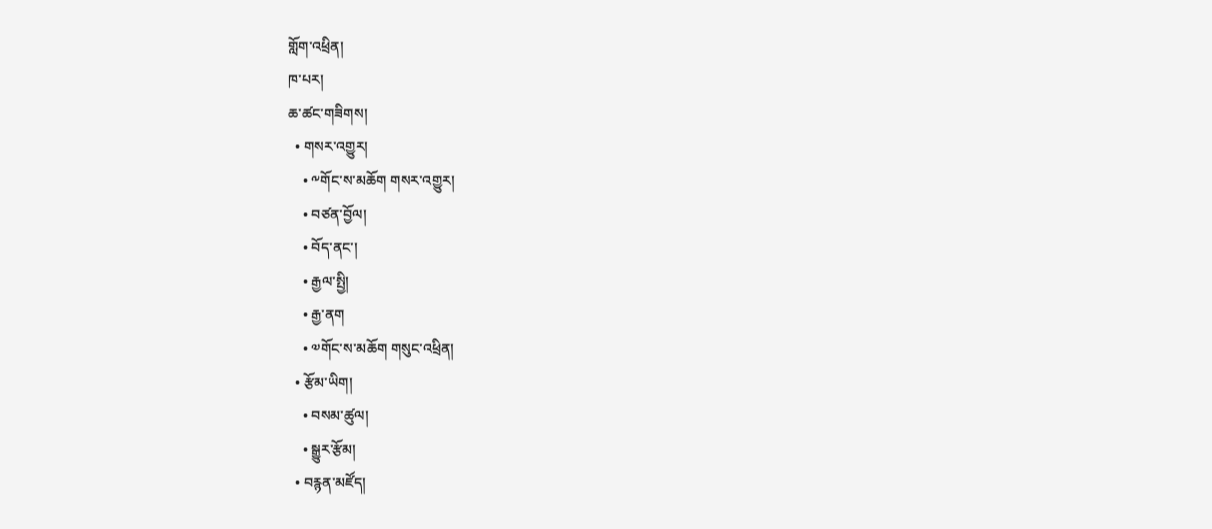གློག་འཕྲིན།
ཁ་པར།
ཆ་ཚང་གཟིགས།
  • གསར་འགྱུར།
    • ༸གོང་ས་མཆོག གསར་འགྱུར།
    • བཙན་བྱོལ།
    • བོད་ནང་།
    • རྒྱལ་སྤྱི།
    • རྒྱ་ནག
    • ༧གོང་ས་མཆོག གསུང་འཕྲིན།
  • རྩོམ་ཡིག།
    • བསམ་ཚུལ།
    • སྒྱུར་རྩོམ།
  • བརྙན་མཛོད།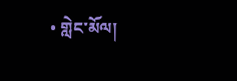• གླེང་མོལ།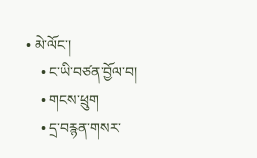• མེ་ལོང་།
    • ང་ཡི་བཙན་བྱོལ་བ།
    • གངས་ཕྲུག
    • དྲ་བརྙན་གསར་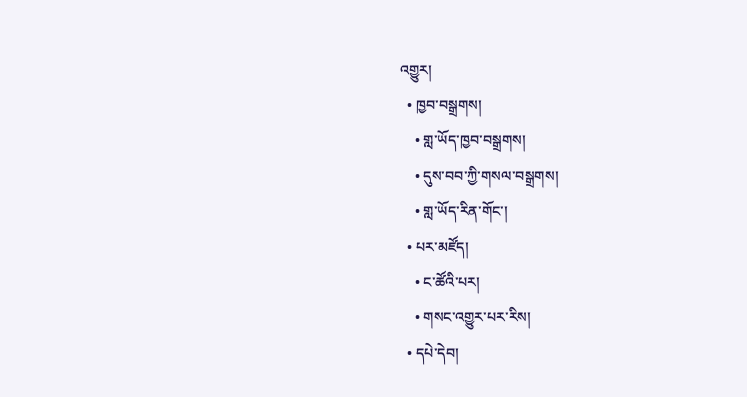འགྱུར།
  • ཁྱབ་བསྒྲགས།
    • གླ་ཡོད་ཁྱབ་བསྒྲགས།
    • དུས་བབ་ཀྱི་གསལ་བསྒྲགས།
    • གླ་ཡོད་རིན་གོང་།
  • པར་མཛོད།
    • ང་ཚོའི་པར།
    • གསང་འགྱུར་པར་རིས།
  • དཔེ་དེབ།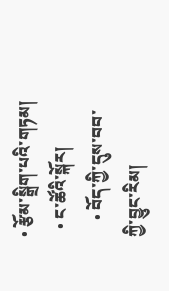• རྩོམ་སྒྲིག་པའི་གཏམ།
  • ང་ཚོའི་སྐོར།
    • བོད་ཀྱི་དུས་བབ་ཀྱི་བྱུང་རིམ།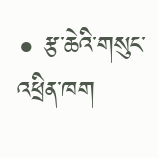• རྩ་ཆེའི་གསུང་འཕྲིན་ཁག